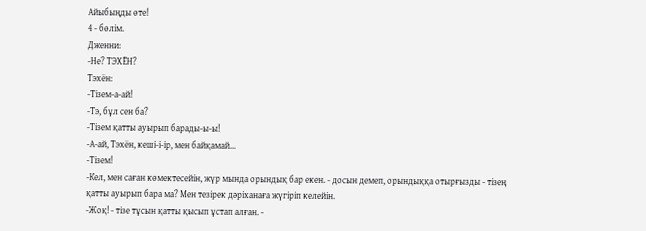Айыбыңды өте!
4 - бөлім.
Дженни:
-Не? ТЭХЁН?
Тэхён:
-Тізем-а-ай!
-Тэ, бұл сен ба?
-Тізем қатты ауырып барады-ы-ы!
-А-ай, Тэхён, кеші-і-ір, мен байқамай...
-Тізем!
-Кел, мен саған көмектесейін, жүр мында орындық бар екен. - досын демеп, орындыққа отырғызды - тізең қатты ауырып бара ма? Мен тезірек дәріханаға жүгіріп келейін.
-Жоқ! - тізе тұсын қатты қысып ұстап алған. -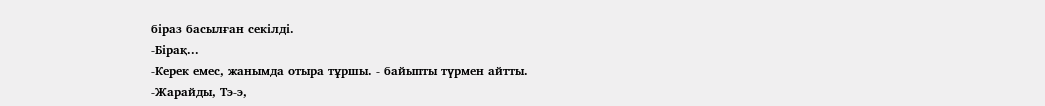біраз басылған секілді.
-Бірақ...
-Керек емес, жанымда отыра тұршы. - байыпты түрмен айтты.
-Жарайды, Тэ-э,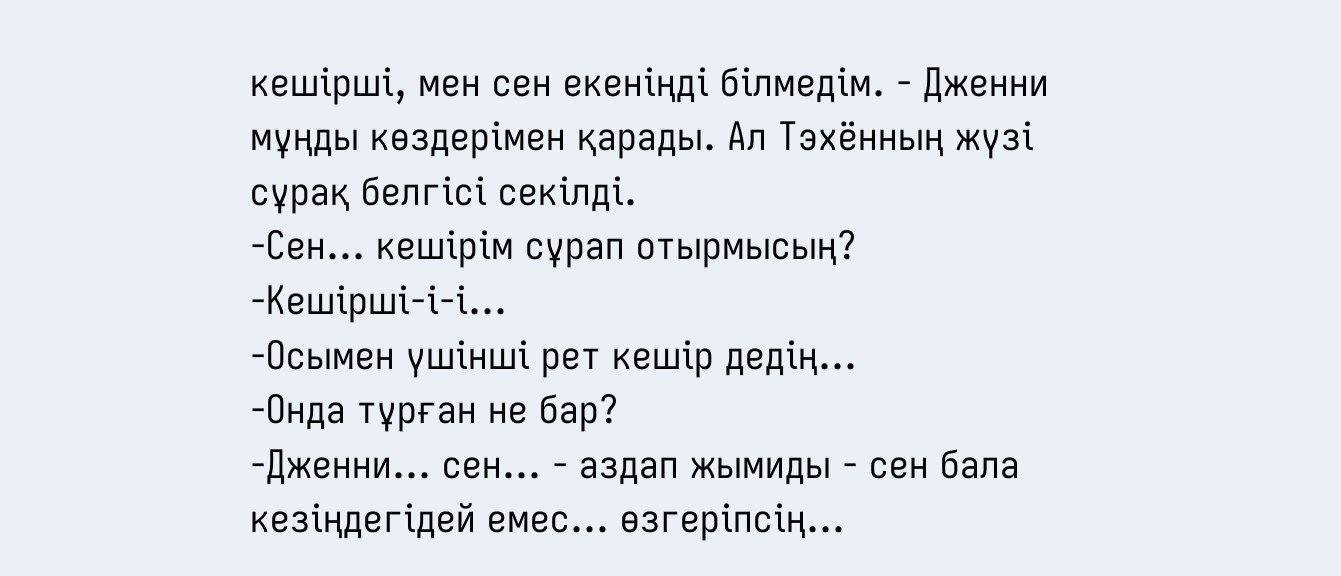кешірші, мен сен екеніңді білмедім. - Дженни мұңды көздерімен қарады. Ал Тэхённың жүзі сұрақ белгісі секілді.
-Сен... кешірім сұрап отырмысың?
-Кешірші-і-і...
-Осымен үшінші рет кешір дедің...
-Онда тұрған не бар?
-Дженни... сен... - аздап жымиды - сен бала кезіңдегідей емес... өзгеріпсің...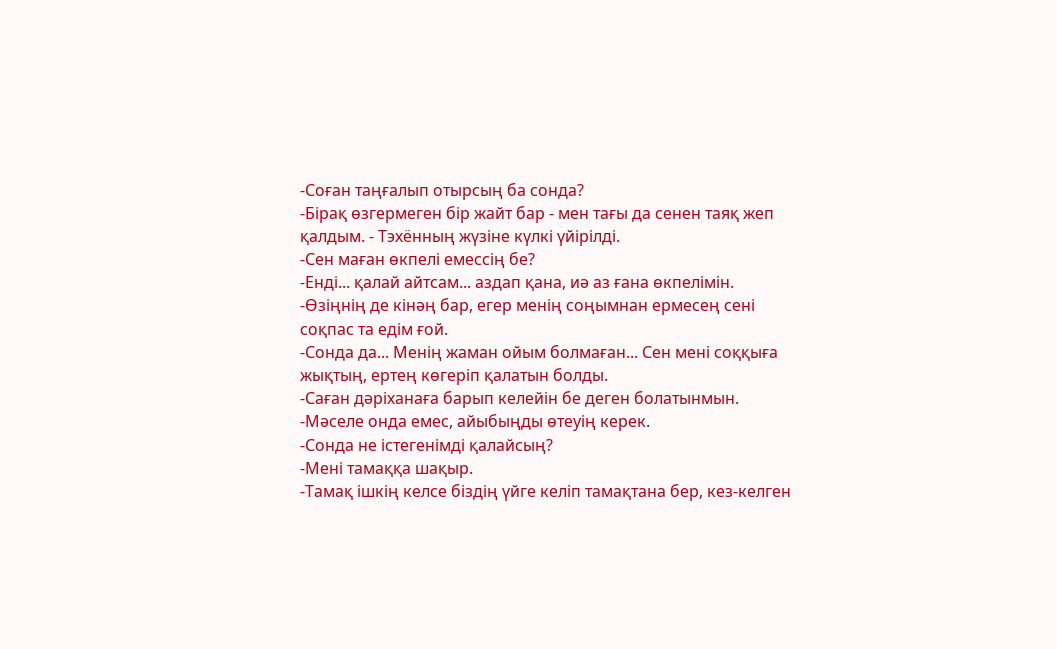-Соған таңғалып отырсың ба сонда?
-Бірақ өзгермеген бір жайт бар - мен тағы да сенен таяқ жеп қалдым. - Тэхённың жүзіне күлкі үйірілді.
-Сен маған өкпелі емессің бе?
-Енді... қалай айтсам... аздап қана, иә аз ғана өкпелімін.
-Өзіңнің де кінәң бар, егер менің соңымнан ермесең сені соқпас та едім ғой.
-Сонда да... Менің жаман ойым болмаған... Сен мені соққыға жықтың, ертең көгеріп қалатын болды.
-Саған дәріханаға барып келейін бе деген болатынмын.
-Мәселе онда емес, айыбыңды өтеуің керек.
-Сонда не істегенімді қалайсың?
-Мені тамаққа шақыр.
-Тамақ ішкің келсе біздің үйге келіп тамақтана бер, кез-келген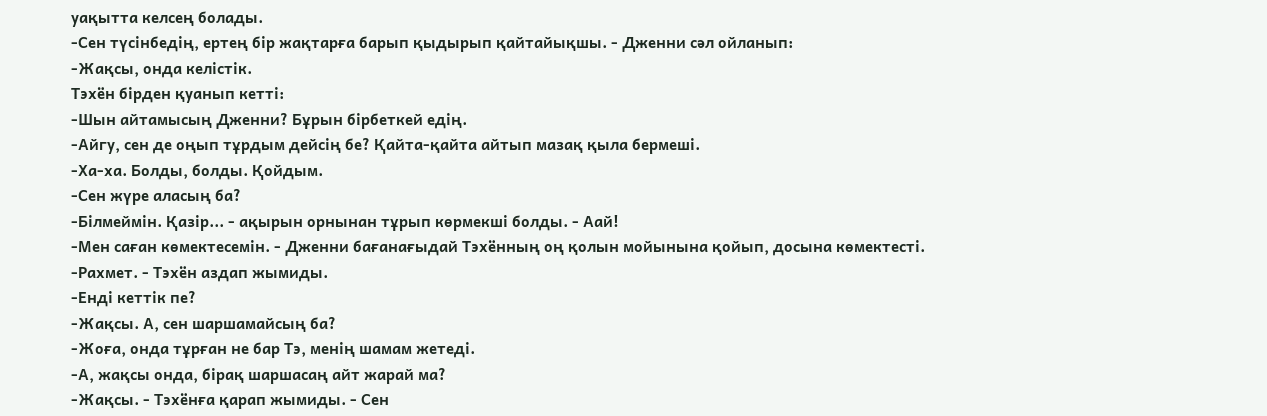уақытта келсең болады.
-Сен түсінбедің, ертең бір жақтарға барып қыдырып қайтайықшы. - Дженни сәл ойланып:
-Жақсы, онда келістік.
Тэхён бірден қуанып кетті:
-Шын айтамысың Дженни? Бұрын бірбеткей едің.
-Айгу, сен де оңып тұрдым дейсің бе? Қайта-қайта айтып мазақ қыла бермеші.
-Ха-ха. Болды, болды. Қойдым.
-Сен жүре аласың ба?
-Білмеймін. Қазір... - ақырын орнынан тұрып көрмекші болды. - Аай!
-Мен саған көмектесемін. - Дженни бағанағыдай Тэхённың оң қолын мойынына қойып, досына көмектесті.
-Рахмет. - Тэхён аздап жымиды.
-Енді кеттік пе?
-Жақсы. А, сен шаршамайсың ба?
-Жоға, онда тұрған не бар Тэ, менің шамам жетеді.
-А, жақсы онда, бірақ шаршасаң айт жарай ма?
-Жақсы. - Тэхёнға қарап жымиды. - Сен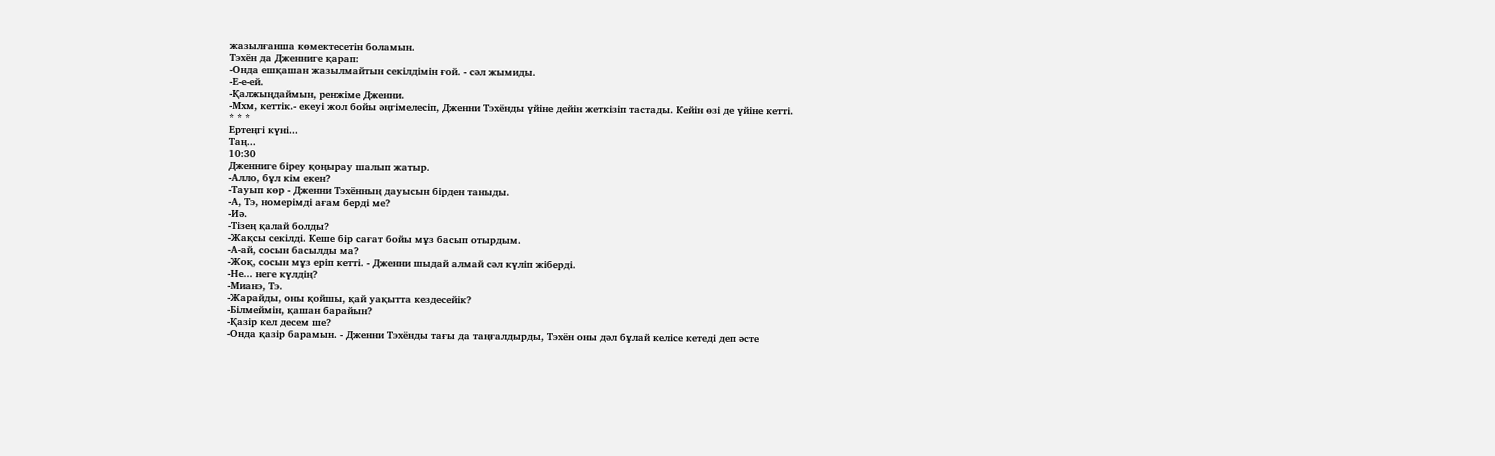жазылғанша көмектесетін боламын.
Тэхён да Дженниге қарап:
-Онда ешқашан жазылмайтын секілдімін ғой. - сәл жымиды.
-Е-е-ей.
-Қалжыңдаймын, ренжіме Дженни.
-Мхм, кеттік.- екеуі жол бойы әңгімелесіп, Дженни Тэхёнды үйіне дейін жеткізіп тастады. Кейін өзі де үйіне кетті.
* * *
Ертеңгі күні...
Таң...
10:30
Дженниге біреу қоңырау шалып жатыр.
-Алло, бұл кім екен?
-Тауып көр - Дженни Тэхённың дауысын бірден таныды.
-А, Тэ, номерімді ағам берді ме?
-Иә.
-Тізең қалай болды?
-Жақсы секілді. Кеше бір сағат бойы мұз басып отырдым.
-А-ай, сосын басылды ма?
-Жоқ, сосын мұз еріп кетті. - Дженни шыдай алмай сәл күліп жіберді.
-Не... неге күлдің?
-Мианэ, Тэ.
-Жарайды, оны қойшы, қай уақытта кездесейік?
-Білмеймін, қашан барайын?
-Қазір кел десем ше?
-Онда қазір барамын. - Дженни Тэхёнды тағы да таңғалдырды, Тэхён оны дәл бұлай келісе кетеді деп әсте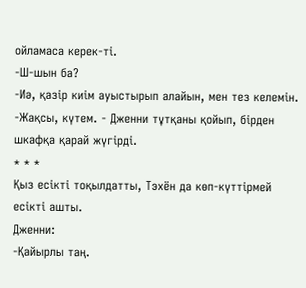ойламаса керек-ті.
-Ш-шын ба?
-Иә, қазір киім ауыстырып алайын, мен тез келемін.
-Жақсы, күтем. - Дженни тұтқаны қойып, бірден шкафқа қарай жүгірді.
* * *
Қыз есікті тоқылдатты, Тэхён да көп-күттірмей есікті ашты.
Дженни:
-Қайырлы таң.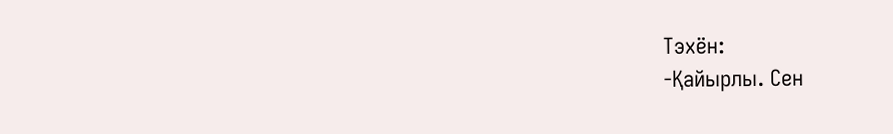Тэхён:
-Қайырлы. Сен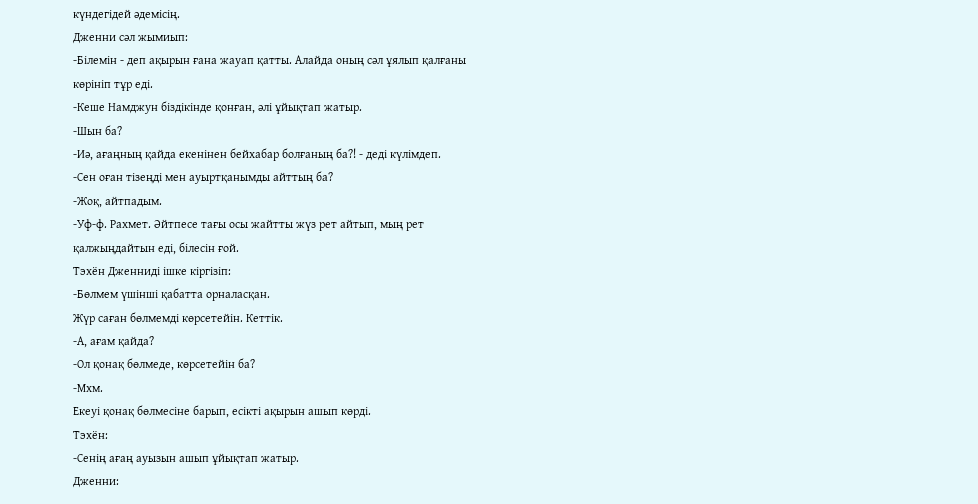күндегідей әдемісің.
Дженни сәл жымиып:
-Білемін - деп ақырын ғана жауап қатты. Алайда оның сәл ұялып қалғаны көрініп тұр еді.
-Кеше Намджун біздікінде қонған, әлі ұйықтап жатыр.
-Шын ба?
-Иә, ағаңның қайда екенінен бейхабар болғаның ба?! - деді күлімдеп.
-Сен оған тізеңді мен ауыртқанымды айттың ба?
-Жоқ, айтпадым.
-Уф-ф. Рахмет. Әйтпесе тағы осы жайтты жүз рет айтып, мың рет қалжыңдайтын еді, білесін ғой.
Тэхён Дженниді ішке кіргізіп:
-Бөлмем үшінші қабатта орналасқан.
Жүр саған бөлмемді көрсетейін. Кеттік.
-А, ағам қайда?
-Ол қонақ бөлмеде, көрсетейін ба?
-Мхм.
Екеуі қонақ бөлмесіне барып, есікті ақырын ашып көрді.
Тэхён:
-Сенің ағаң ауызын ашып ұйықтап жатыр.
Дженни: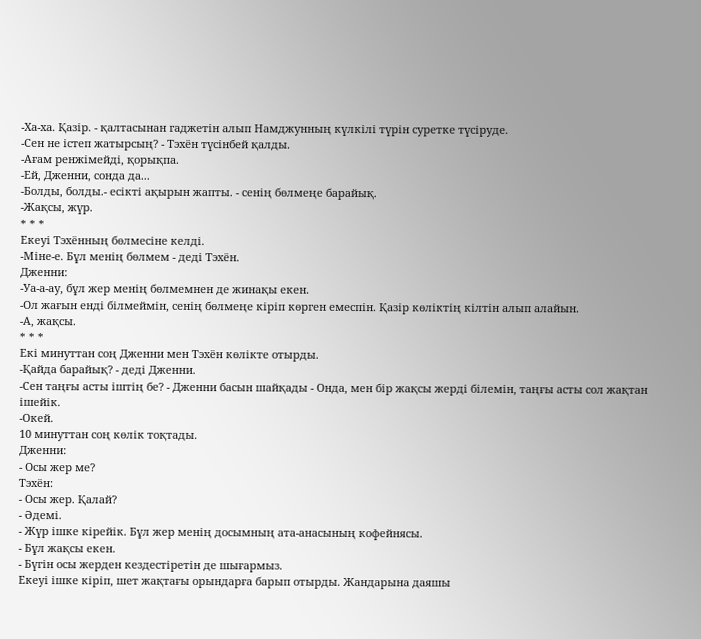-Ха-ха. Қазір. - қалтасынан гаджетін алып Намджунның күлкілі түрін суретке түсіруде.
-Сен не істеп жатырсың? - Тэхён түсінбей қалды.
-Ағам ренжімейді, қорықпа.
-Ей, Дженни, сонда да...
-Болды, болды.- есікті ақырын жапты. - сенің бөлмеңе барайық.
-Жақсы, жүр.
* * *
Екеуі Тэхённың бөлмесіне келді.
-Міне-е. Бұл менің бөлмем - деді Тэхён.
Дженни:
-Уа-а-ау, бұл жер менің бөлмемнен де жинақы екен.
-Ол жағын енді білмеймін, сенің бөлмеңе кіріп көрген емеспін. Қазір көліктің кілтін алып алайын.
-А, жақсы.
* * *
Екі минуттан соң Дженни мен Тэхён көлікте отырды.
-Қайда барайық? - деді Дженни.
-Сен таңғы асты іштің бе? - Дженни басын шайқады - Онда, мен бір жақсы жерді білемін, таңғы асты сол жақтан ішейік.
-Окей.
10 минуттан соң көлік тоқтады.
Дженни:
- Осы жер ме?
Тэхён:
- Осы жер. Қалай?
- Әдемі.
- Жүр ішке кірейік. Бұл жер менің досымның ата-анасының кофейнясы.
- Бұл жақсы екен.
- Бүгін осы жерден кездестіретін де шығармыз.
Екеуі ішке кіріп, шет жақтағы орындарға барып отырды. Жандарына даяшы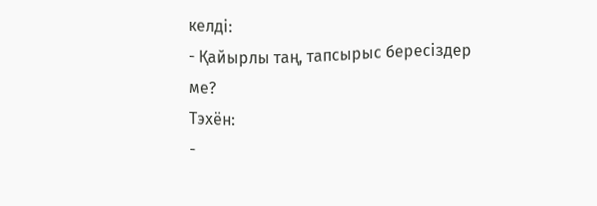келді:
- Қайырлы таң, тапсырыс бересіздер ме?
Тэхён:
-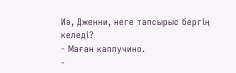Иә, Дженни, неге тапсырыс бергің келеді?
- Маған каппучино.
-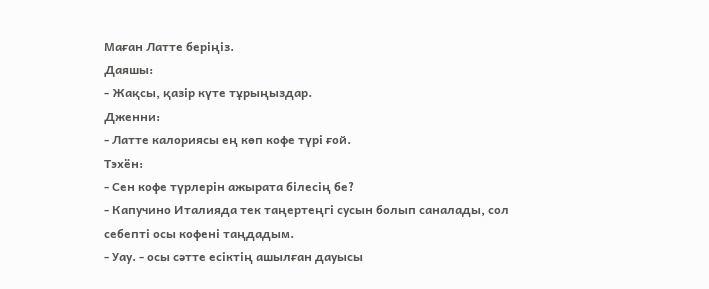Маған Латте беріңіз.
Даяшы:
- Жақсы, қазір күте тұрыңыздар.
Дженни:
- Латте калориясы ең көп кофе түрі ғой.
Тэхён:
- Сен кофе түрлерін ажырата білесің бе?
- Капучино Италияда тек таңертеңгі сусын болып саналады, сол себепті осы кофені таңдадым.
- Уау. - осы сәтте есіктің ашылған дауысы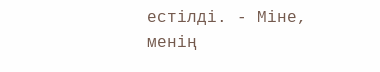естілді. - Міне, менің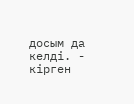досым да келді. - кірген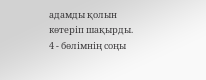адамды қолын көтеріп шақырды.
4 - бөлімнің соңы